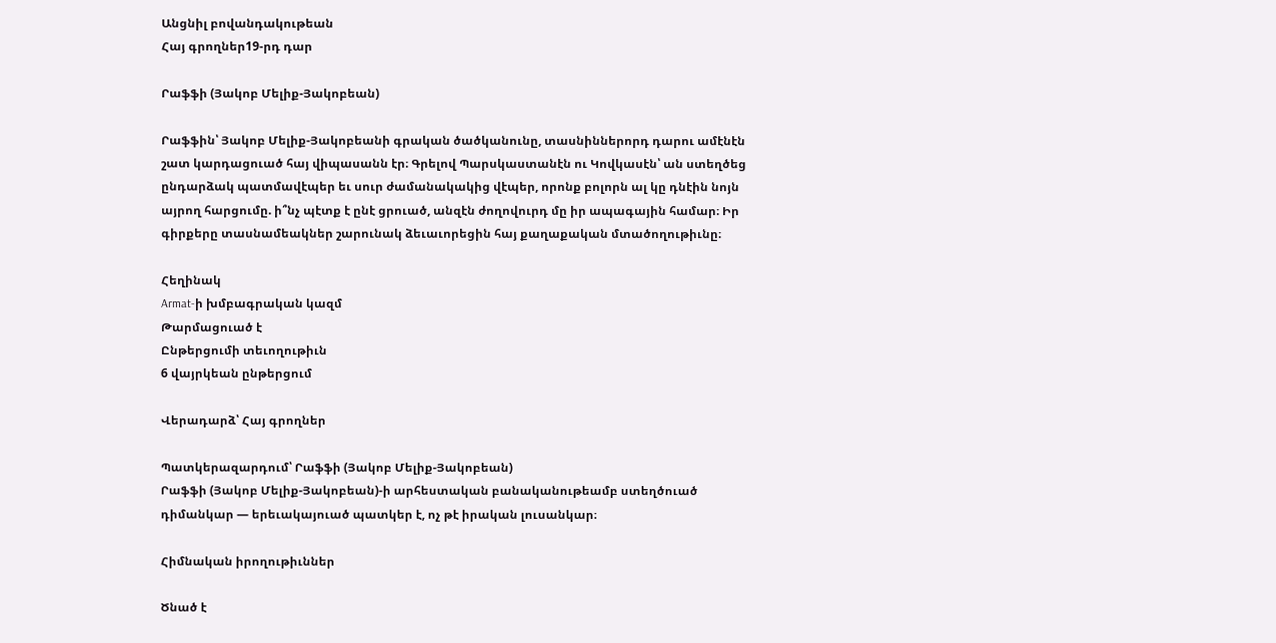Անցնիլ բովանդակութեան
Հայ գրողներ19-րդ դար

Րաֆֆի (Յակոբ Մելիք-Յակոբեան)

Րաֆֆին՝ Յակոբ Մելիք-Յակոբեանի գրական ծածկանունը, տասնիններորդ դարու ամէնէն շատ կարդացուած հայ վիպասանն էր։ Գրելով Պարսկաստանէն ու Կովկասէն՝ ան ստեղծեց ընդարձակ պատմավէպեր եւ սուր ժամանակակից վէպեր, որոնք բոլորն ալ կը դնէին նոյն այրող հարցումը. ի՞նչ պէտք է ընէ ցրուած, անզէն ժողովուրդ մը իր ապագային համար։ Իր գիրքերը տասնամեակներ շարունակ ձեւաւորեցին հայ քաղաքական մտածողութիւնը։

Հեղինակ
Armat-ի խմբագրական կազմ
Թարմացուած է
Ընթերցումի տեւողութիւն
6 վայրկեան ընթերցում

Վերադարձ՝ Հայ գրողներ

Պատկերազարդում՝ Րաֆֆի (Յակոբ Մելիք-Յակոբեան)
Րաֆֆի (Յակոբ Մելիք-Յակոբեան)-ի արհեստական բանականութեամբ ստեղծուած դիմանկար — երեւակայուած պատկեր է, ոչ թէ իրական լուսանկար։

Հիմնական իրողութիւններ

Ծնած է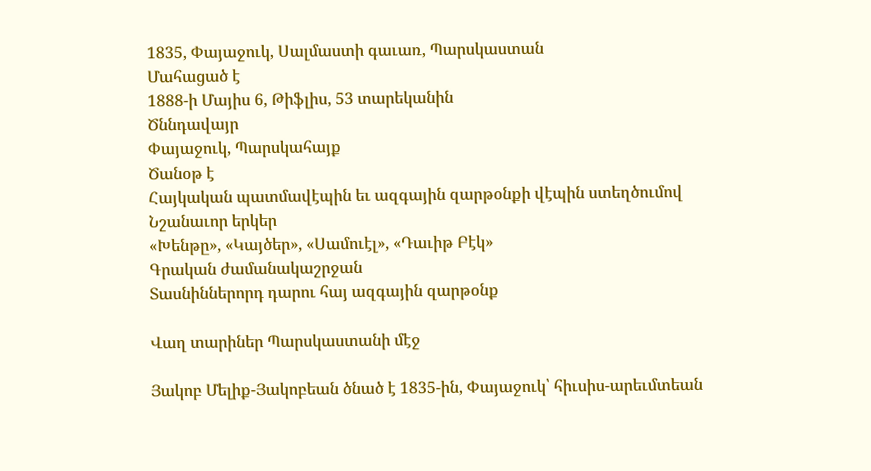1835, Փայաջուկ, Սալմաստի գաւառ, Պարսկաստան
Մահացած է
1888-ի Մայիս 6, Թիֆլիս, 53 տարեկանին
Ծննդավայր
Փայաջուկ, Պարսկահայք
Ծանօթ է
Հայկական պատմավէպին եւ ազգային զարթօնքի վէպին ստեղծումով
Նշանաւոր երկեր
«Խենթը», «Կայծեր», «Սամուէլ», «Դաւիթ Բէկ»
Գրական ժամանակաշրջան
Տասնիններորդ դարու հայ ազգային զարթօնք

Վաղ տարիներ Պարսկաստանի մէջ

Յակոբ Մելիք-Յակոբեան ծնած է 1835-ին, Փայաջուկ՝ հիւսիս-արեւմտեան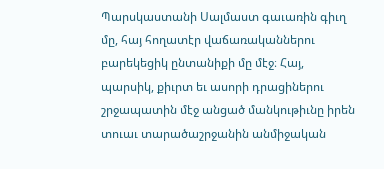Պարսկաստանի Սալմաստ գաւառին գիւղ մը, հայ հողատէր վաճառականներու բարեկեցիկ ընտանիքի մը մէջ։ Հայ, պարսիկ, քիւրտ եւ ասորի դրացիներու շրջապատին մէջ անցած մանկութիւնը իրեն տուաւ տարածաշրջանին անմիջական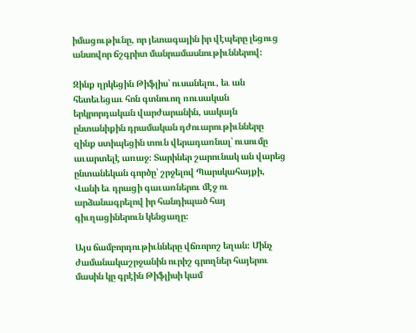իմացութիւնը, որ յետագային իր վէպերը լեցուց անսովոր ճշգրիտ մանրամասնութիւններով։

Զինք ղրկեցին Թիֆլիս՝ ուսանելու, եւ ան հետեւեցաւ հոն գտնուող ռուսական երկրորդական վարժարանին, սակայն ընտանիքին դրամական դժուարութիւնները զինք ստիպեցին տուն վերադառնալ՝ ուսումը աւարտելէ առաջ։ Տարիներ շարունակ ան վարեց ընտանեկան գործը՝ շրջելով Պարսկահայքի, Վանի եւ դրացի գաւառներու մէջ ու արձանագրելով իր հանդիպած հայ գիւղացիներուն կենցաղը։

Այս ճամբորդութիւնները վճռորոշ եղան։ Մինչ ժամանակաշրջանին ուրիշ գրողներ հայերու մասին կը գրէին Թիֆլիսի կամ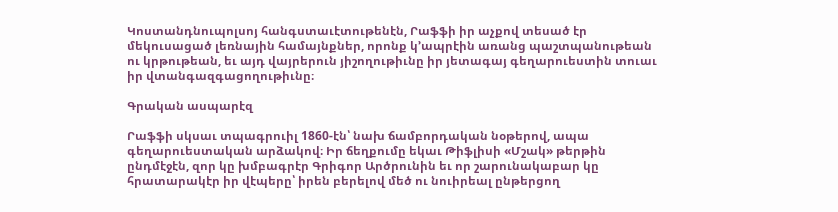Կոստանդնուպոլսոյ հանգստաւէտութենէն, Րաֆֆի իր աչքով տեսած էր մեկուսացած լեռնային համայնքներ, որոնք կ՚ապրէին առանց պաշտպանութեան ու կրթութեան, եւ այդ վայրերուն յիշողութիւնը իր յետագայ գեղարուեստին տուաւ իր վտանգազգացողութիւնը։

Գրական ասպարէզ

Րաֆֆի սկսաւ տպագրուիլ 1860-էն՝ նախ ճամբորդական նօթերով, ապա գեղարուեստական արձակով։ Իր ճեղքումը եկաւ Թիֆլիսի «Մշակ» թերթին ընդմէջէն, զոր կը խմբագրէր Գրիգոր Արծրունին եւ որ շարունակաբար կը հրատարակէր իր վէպերը՝ իրեն բերելով մեծ ու նուիրեալ ընթերցող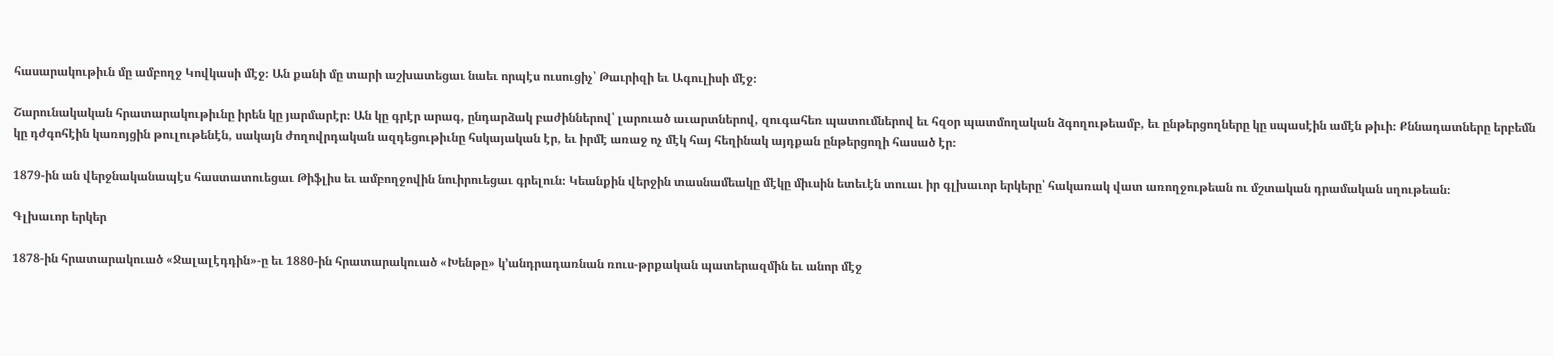հասարակութիւն մը ամբողջ Կովկասի մէջ։ Ան քանի մը տարի աշխատեցաւ նաեւ որպէս ուսուցիչ՝ Թաւրիզի եւ Ագուլիսի մէջ։

Շարունակական հրատարակութիւնը իրեն կը յարմարէր։ Ան կը գրէր արագ, ընդարձակ բաժիններով՝ լարուած աւարտներով, զուգահեռ պատումներով եւ հզօր պատմողական ձգողութեամբ, եւ ընթերցողները կը սպասէին ամէն թիւի։ Քննադատները երբեմն կը դժգոհէին կառոյցին թուլութենէն, սակայն ժողովրդական ազդեցութիւնը հսկայական էր, եւ իրմէ առաջ ոչ մէկ հայ հեղինակ այդքան ընթերցողի հասած էր։

1879-ին ան վերջնականապէս հաստատուեցաւ Թիֆլիս եւ ամբողջովին նուիրուեցաւ գրելուն։ Կեանքին վերջին տասնամեակը մէկը միւսին ետեւէն տուաւ իր գլխաւոր երկերը՝ հակառակ վատ առողջութեան ու մշտական դրամական սղութեան։

Գլխաւոր երկեր

1878-ին հրատարակուած «Ջալալէդդին»-ը եւ 1880-ին հրատարակուած «Խենթը» կ՚անդրադառնան ռուս-թրքական պատերազմին եւ անոր մէջ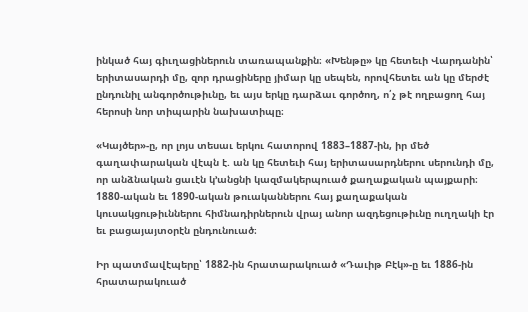ինկած հայ գիւղացիներուն տառապանքին։ «Խենթը» կը հետեւի Վարդանին՝ երիտասարդի մը, զոր դրացիները յիմար կը սեպեն, որովհետեւ ան կը մերժէ ընդունիլ անգործութիւնը, եւ այս երկը դարձաւ գործող, ո՛չ թէ ողբացող հայ հերոսի նոր տիպարին նախատիպը։

«Կայծեր»-ը, որ լոյս տեսաւ երկու հատորով 1883–1887-ին, իր մեծ գաղափարական վէպն է. ան կը հետեւի հայ երիտասարդներու սերունդի մը, որ անձնական ցաւէն կ՚անցնի կազմակերպուած քաղաքական պայքարի։ 1880-ական եւ 1890-ական թուականներու հայ քաղաքական կուսակցութիւններու հիմնադիրներուն վրայ անոր ազդեցութիւնը ուղղակի էր եւ բացայայտօրէն ընդունուած։

Իր պատմավէպերը՝ 1882-ին հրատարակուած «Դաւիթ Բէկ»-ը եւ 1886-ին հրատարակուած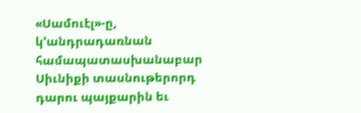«Սամուէլ»-ը, կ՚անդրադառնան համապատասխանաբար Սիւնիքի տասնութերորդ դարու պայքարին եւ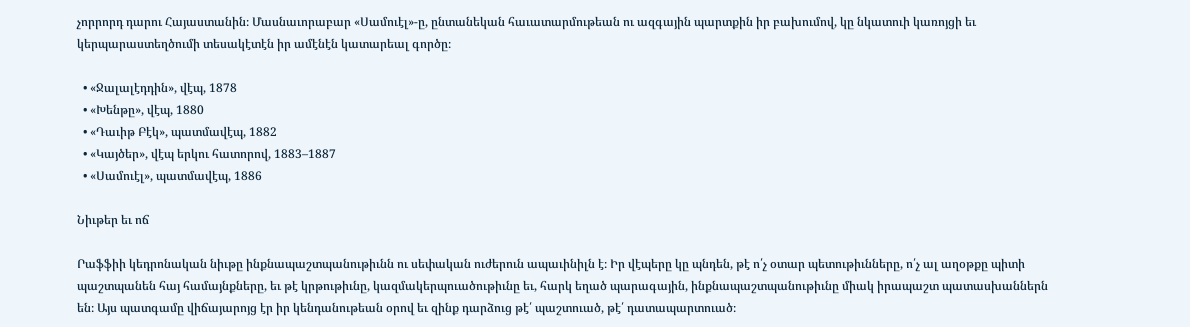չորրորդ դարու Հայաստանին։ Մասնաւորաբար «Սամուէլ»-ը, ընտանեկան հաւատարմութեան ու ազգային պարտքին իր բախումով, կը նկատուի կառոյցի եւ կերպարաստեղծումի տեսակէտէն իր ամէնէն կատարեալ գործը։

  • «Ջալալէդդին», վէպ, 1878
  • «Խենթը», վէպ, 1880
  • «Դաւիթ Բէկ», պատմավէպ, 1882
  • «Կայծեր», վէպ երկու հատորով, 1883–1887
  • «Սամուէլ», պատմավէպ, 1886

Նիւթեր եւ ոճ

Րաֆֆիի կեդրոնական նիւթը ինքնապաշտպանութիւնն ու սեփական ուժերուն ապաւինիլն է։ Իր վէպերը կը պնդեն, թէ ո՛չ օտար պետութիւնները, ո՛չ ալ աղօթքը պիտի պաշտպանեն հայ համայնքները, եւ թէ կրթութիւնը, կազմակերպուածութիւնը եւ, հարկ եղած պարագային, ինքնապաշտպանութիւնը միակ իրապաշտ պատասխաններն են։ Այս պատգամը վիճայարոյց էր իր կենդանութեան օրով եւ զինք դարձուց թէ՛ պաշտուած, թէ՛ դատապարտուած։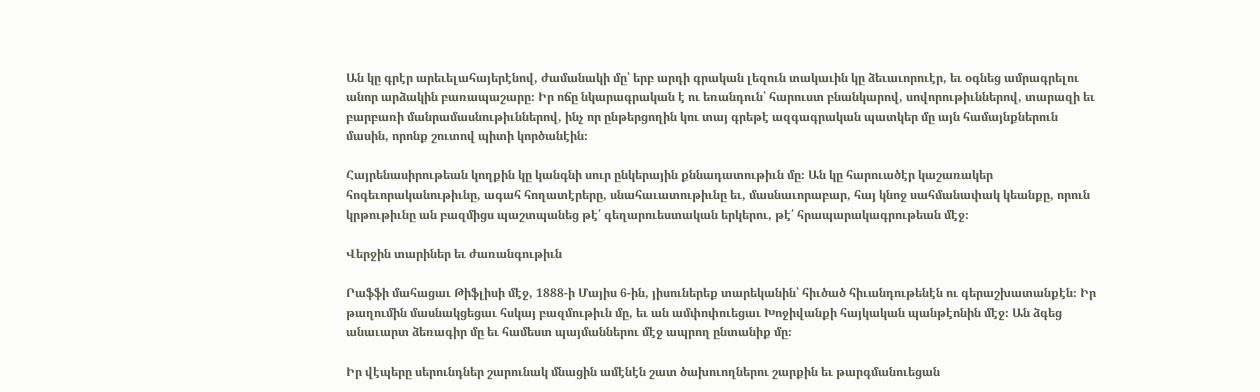Ան կը գրէր արեւելահայերէնով, ժամանակի մը՝ երբ արդի գրական լեզուն տակաւին կը ձեւաւորուէր, եւ օգնեց ամրագրելու անոր արձակին բառապաշարը։ Իր ոճը նկարագրական է ու եռանդուն՝ հարուստ բնանկարով, սովորութիւններով, տարազի եւ բարբառի մանրամասնութիւններով, ինչ որ ընթերցողին կու տայ գրեթէ ազգագրական պատկեր մը այն համայնքներուն մասին, որոնք շուտով պիտի կործանէին։

Հայրենասիրութեան կողքին կը կանգնի սուր ընկերային քննադատութիւն մը։ Ան կը հարուածէր կաշառակեր հոգեւորականութիւնը, ագահ հողատէրերը, սնահաւատութիւնը եւ, մասնաւորաբար, հայ կնոջ սահմանափակ կեանքը, որուն կրթութիւնը ան բազմիցս պաշտպանեց թէ՛ գեղարուեստական երկերու, թէ՛ հրապարակագրութեան մէջ։

Վերջին տարիներ եւ ժառանգութիւն

Րաֆֆի մահացաւ Թիֆլիսի մէջ, 1888-ի Մայիս 6-ին, յիսուներեք տարեկանին՝ հիւծած հիւանդութենէն ու գերաշխատանքէն։ Իր թաղումին մասնակցեցաւ հսկայ բազմութիւն մը, եւ ան ամփոփուեցաւ Խոջիվանքի հայկական պանթէոնին մէջ։ Ան ձգեց անաւարտ ձեռագիր մը եւ համեստ պայմաններու մէջ ապրող ընտանիք մը։

Իր վէպերը սերունդներ շարունակ մնացին ամէնէն շատ ծախուողներու շարքին եւ թարգմանուեցան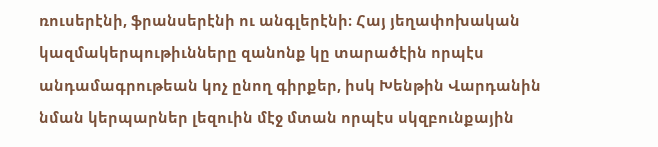ռուսերէնի, ֆրանսերէնի ու անգլերէնի։ Հայ յեղափոխական կազմակերպութիւնները զանոնք կը տարածէին որպէս անդամագրութեան կոչ ընող գիրքեր, իսկ Խենթին Վարդանին նման կերպարներ լեզուին մէջ մտան որպէս սկզբունքային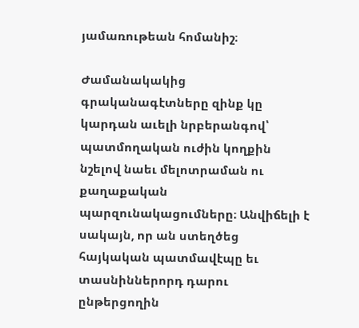յամառութեան հոմանիշ։

Ժամանակակից գրականագէտները զինք կը կարդան աւելի նրբերանգով՝ պատմողական ուժին կողքին նշելով նաեւ մելոտրաման ու քաղաքական պարզունակացումները։ Անվիճելի է սակայն, որ ան ստեղծեց հայկական պատմավէպը եւ տասնիններորդ դարու ընթերցողին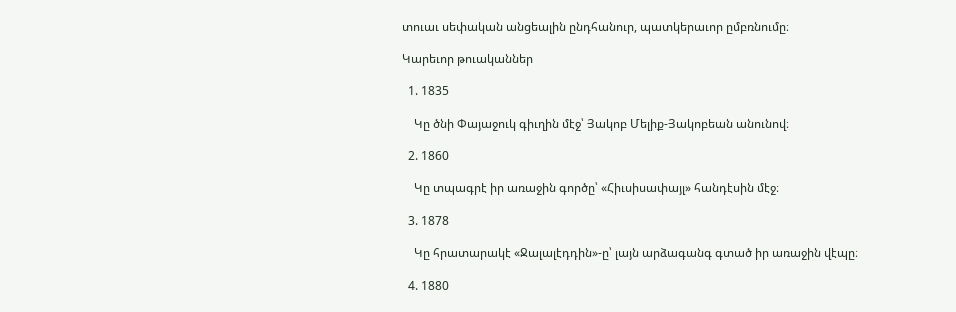տուաւ սեփական անցեալին ընդհանուր, պատկերաւոր ըմբռնումը։

Կարեւոր թուականներ

  1. 1835

    Կը ծնի Փայաջուկ գիւղին մէջ՝ Յակոբ Մելիք-Յակոբեան անունով։

  2. 1860

    Կը տպագրէ իր առաջին գործը՝ «Հիւսիսափայլ» հանդէսին մէջ։

  3. 1878

    Կը հրատարակէ «Ջալալէդդին»-ը՝ լայն արձագանգ գտած իր առաջին վէպը։

  4. 1880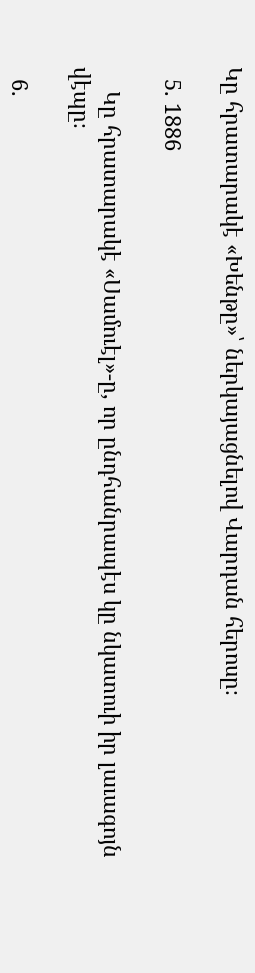Կը հրատարակէ «Խենթը»՝ ներկայացնելով Վարդան հերոսը։

  5. 1886

    Կը հրատարակէ «Սամուէլ»-ը, որ ընդհանրապէս կը նկատուի իր լաւագոյն վէպը։

  6.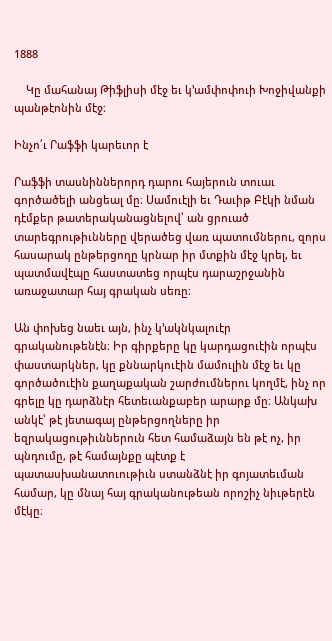1888

    Կը մահանայ Թիֆլիսի մէջ եւ կ՚ամփոփուի Խոջիվանքի պանթէոնին մէջ։

Ինչո՛ւ Րաֆֆի կարեւոր է

Րաֆֆի տասնիններորդ դարու հայերուն տուաւ գործածելի անցեալ մը։ Սամուէլի եւ Դաւիթ Բէկի նման դէմքեր թատերականացնելով՝ ան ցրուած տարեգրութիւնները վերածեց վառ պատումներու, զորս հասարակ ընթերցողը կրնար իր մտքին մէջ կրել, եւ պատմավէպը հաստատեց որպէս դարաշրջանին առաջատար հայ գրական սեռը։

Ան փոխեց նաեւ այն, ինչ կ՚ակնկալուէր գրականութենէն։ Իր գիրքերը կը կարդացուէին որպէս փաստարկներ, կը քննարկուէին մամուլին մէջ եւ կը գործածուէին քաղաքական շարժումներու կողմէ, ինչ որ գրելը կը դարձնէր հետեւանքաբեր արարք մը։ Անկախ անկէ՝ թէ յետագայ ընթերցողները իր եզրակացութիւններուն հետ համաձայն են թէ ոչ, իր պնդումը, թէ համայնքը պէտք է պատասխանատուութիւն ստանձնէ իր գոյատեւման համար, կը մնայ հայ գրականութեան որոշիչ նիւթերէն մէկը։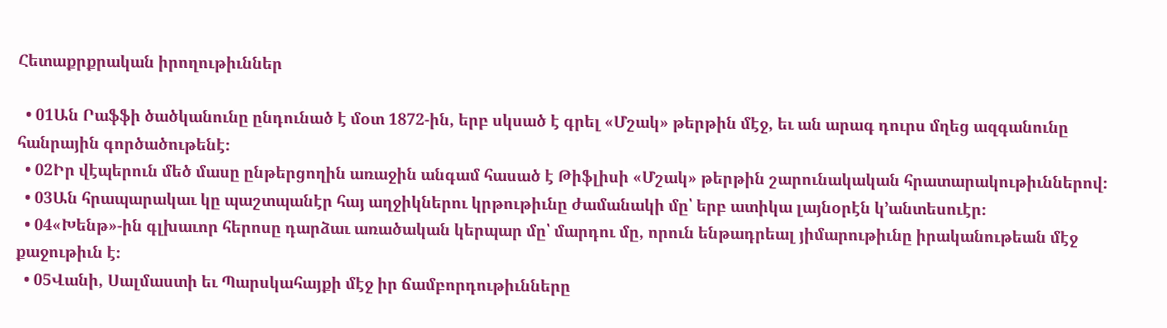Հետաքրքրական իրողութիւններ

  • 01Ան Րաֆֆի ծածկանունը ընդունած է մօտ 1872-ին, երբ սկսած է գրել «Մշակ» թերթին մէջ, եւ ան արագ դուրս մղեց ազգանունը հանրային գործածութենէ։
  • 02Իր վէպերուն մեծ մասը ընթերցողին առաջին անգամ հասած է Թիֆլիսի «Մշակ» թերթին շարունակական հրատարակութիւններով։
  • 03Ան հրապարակաւ կը պաշտպանէր հայ աղջիկներու կրթութիւնը ժամանակի մը՝ երբ ատիկա լայնօրէն կ՚անտեսուէր։
  • 04«Խենթ»-ին գլխաւոր հերոսը դարձաւ առածական կերպար մը՝ մարդու մը, որուն ենթադրեալ յիմարութիւնը իրականութեան մէջ քաջութիւն է։
  • 05Վանի, Սալմաստի եւ Պարսկահայքի մէջ իր ճամբորդութիւնները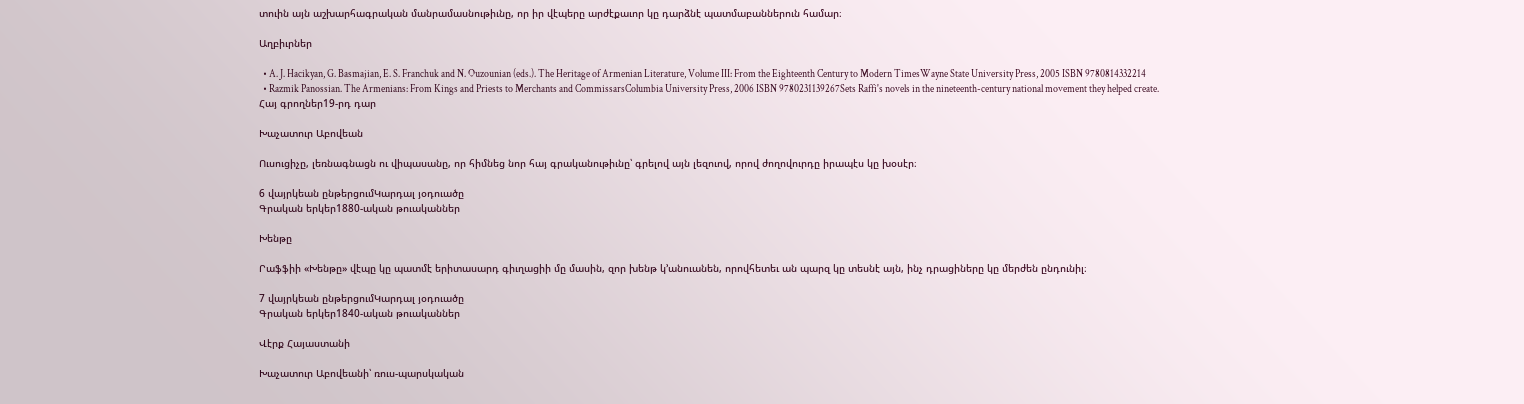տուին այն աշխարհագրական մանրամասնութիւնը, որ իր վէպերը արժէքաւոր կը դարձնէ պատմաբաններուն համար։

Աղբիւրներ

  • A. J. Hacikyan, G. Basmajian, E. S. Franchuk and N. Ouzounian (eds.). The Heritage of Armenian Literature, Volume III: From the Eighteenth Century to Modern TimesWayne State University Press, 2005 ISBN 9780814332214
  • Razmik Panossian. The Armenians: From Kings and Priests to Merchants and CommissarsColumbia University Press, 2006 ISBN 9780231139267Sets Raffi's novels in the nineteenth-century national movement they helped create.
Հայ գրողներ19-րդ դար

Խաչատուր Աբովեան

Ուսուցիչը, լեռնագնացն ու վիպասանը, որ հիմնեց նոր հայ գրականութիւնը՝ գրելով այն լեզուով, որով ժողովուրդը իրապէս կը խօսէր։

6 վայրկեան ընթերցումԿարդալ յօդուածը
Գրական երկեր1880-ական թուականներ

Խենթը

Րաֆֆիի «Խենթը» վէպը կը պատմէ երիտասարդ գիւղացիի մը մասին, զոր խենթ կ՚անուանեն, որովհետեւ ան պարզ կը տեսնէ այն, ինչ դրացիները կը մերժեն ընդունիլ։

7 վայրկեան ընթերցումԿարդալ յօդուածը
Գրական երկեր1840-ական թուականներ

Վէրք Հայաստանի

Խաչատուր Աբովեանի՝ ռուս-պարսկական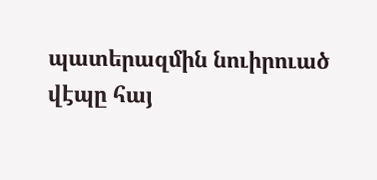պատերազմին նուիրուած վէպը հայ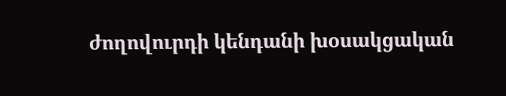ժողովուրդի կենդանի խօսակցական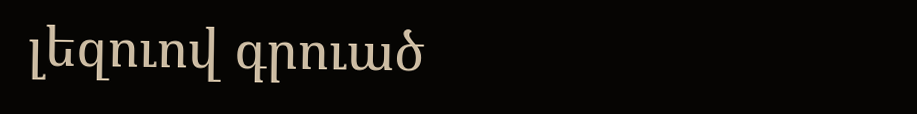լեզուով գրուած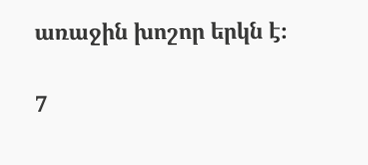առաջին խոշոր երկն է։

7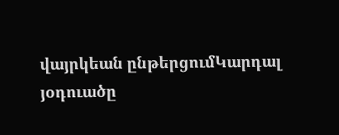վայրկեան ընթերցումԿարդալ յօդուածը